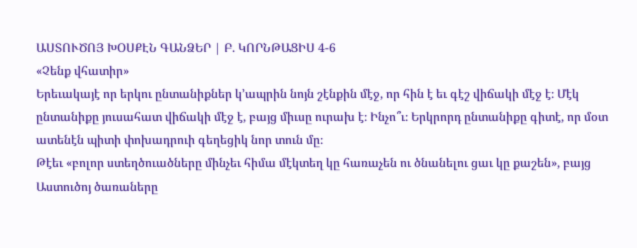ԱՍՏՈՒԾՈՅ ԽՕՍՔԷՆ ԳԱՆՁԵՐ | Բ. ԿՈՐՆԹԱՑԻՍ 4-6
«Չենք վհատիր»
Երեւակայէ որ երկու ընտանիքներ կ’ապրին նոյն շէնքին մէջ, որ հին է եւ գէշ վիճակի մէջ է։ Մէկ ընտանիքը յուսահատ վիճակի մէջ է, բայց միւսը ուրախ է։ Ինչո՞ւ։ Երկրորդ ընտանիքը գիտէ, որ մօտ ատենէն պիտի փոխադրուի գեղեցիկ նոր տուն մը։
Թէեւ «բոլոր ստեղծուածները մինչեւ հիմա մէկտեղ կը հառաչեն ու ծնանելու ցաւ կը քաշեն», բայց Աստուծոյ ծառաները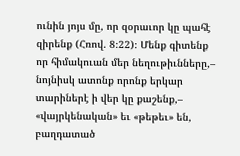ունին յոյս մը, որ զօրաւոր կը պահէ զիրենք (Հռով. 8։22)։ Մենք գիտենք որ հիմակուան մեր նեղութիւնները,– նոյնիսկ ատոնք որոնք երկար տարիներէ ի վեր կը քաշենք,– «վայրկենական» եւ «թեթեւ» են, բաղդատած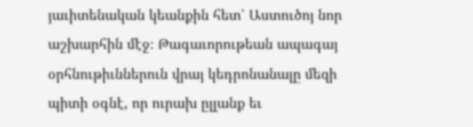յաւիտենական կեանքին հետ՝ Աստուծոյ նոր աշխարհին մէջ։ Թագաւորութեան ապագայ օրհնութիւններուն վրայ կեդրոնանալը մեզի պիտի օգնէ, որ ուրախ ըլլանք եւ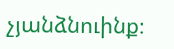չյանձնուինք։